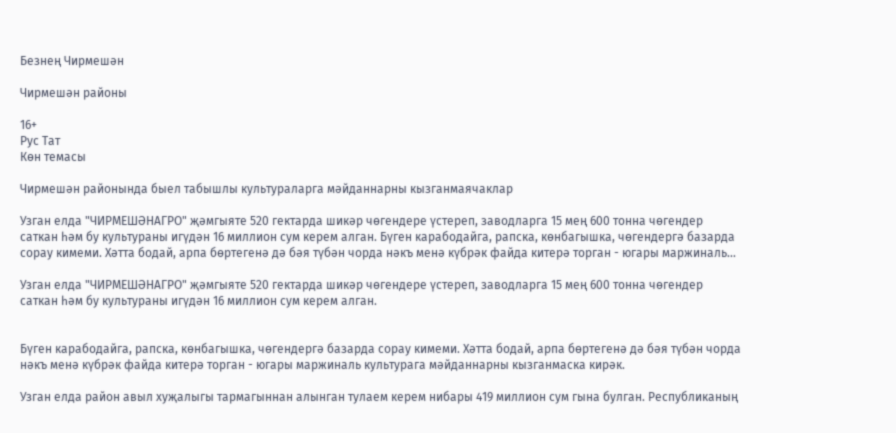Безнең Чирмешән

Чирмешән районы

16+
Рус Тат
Көн темасы

Чирмешән районында быел табышлы культураларга мәйданнарны кызганмаячаклар

Узган елда "ЧИРМЕШӘНАГРО" җәмгыяте 520 гектарда шикәр чөгендере үстереп, заводларга 15 мең 600 тонна чөгендер саткан һәм бу культураны игүдән 16 миллион сум керем алган. Бүген карабодайга, рапска, көнбагышка, чөгендергә базарда сорау кимеми. Хәтта бодай, арпа бөртегенә дә бәя түбән чорда нәкъ менә күбрәк файда китерә торган - югары маржиналь...

Узган елда "ЧИРМЕШӘНАГРО" җәмгыяте 520 гектарда шикәр чөгендере үстереп, заводларга 15 мең 600 тонна чөгендер саткан һәм бу культураны игүдән 16 миллион сум керем алган.


Бүген карабодайга, рапска, көнбагышка, чөгендергә базарда сорау кимеми. Хәтта бодай, арпа бөртегенә дә бәя түбән чорда нәкъ менә күбрәк файда китерә торган - югары маржиналь культурага мәйданнарны кызганмаска кирәк.

Узган елда район авыл хуҗалыгы тармагыннан алынган тулаем керем нибары 419 миллион сум гына булган. Республиканың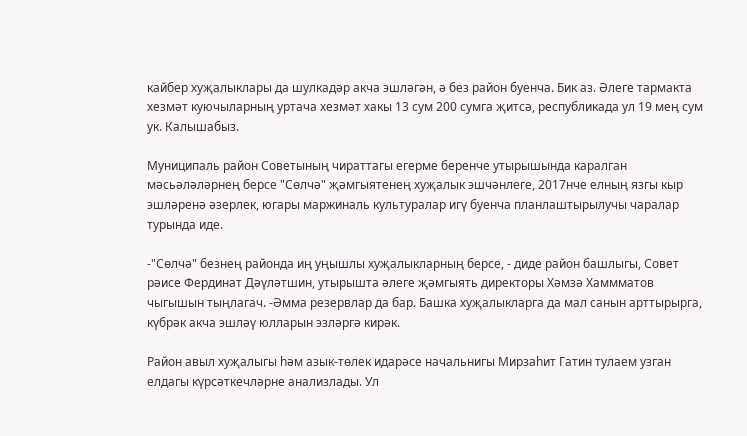кайбер хуҗалыклары да шулкадәр акча эшләгән, ә без район буенча. Бик аз. Әлеге тармакта хезмәт куючыларның уртача хезмәт хакы 13 сум 200 сумга җитсә, республикада ул 19 мең сум ук. Калышабыз.

Муниципаль район Советының чираттагы егерме беренче утырышында каралган мәсьәләләрнең берсе "Сөлчә" җәмгыятенең хуҗалык эшчәнлеге, 2017нче елның язгы кыр эшләренә әзерлек, югары маржиналь культуралар игү буенча планлаштырылучы чаралар турында иде.

-"Сөлчә" безнең районда иң уңышлы хуҗалыкларның берсе, - диде район башлыгы, Совет рәисе Фердинат Дәүләтшин, утырышта әлеге җәмгыять директоры Хәмзә Хаммматов чыгышын тыңлагач. -Әмма резервлар да бар. Башка хуҗалыкларга да мал санын арттырырга, күбрәк акча эшләү юлларын эзләргә кирәк.

Район авыл хуҗалыгы һәм азык-төлек идарәсе начальнигы Мирзаһит Гатин тулаем узган елдагы күрсәткечләрне анализлады. Ул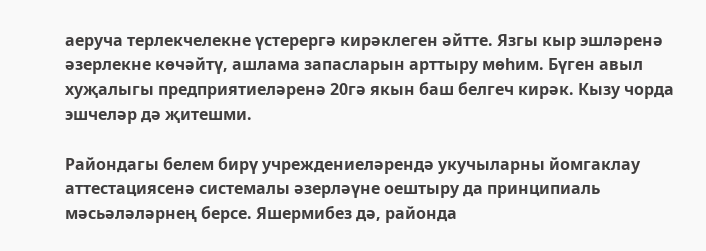аеруча терлекчелекне үстерергә кирәклеген әйтте. Язгы кыр эшләренә әзерлекне көчәйтү, ашлама запасларын арттыру мөһим. Бүген авыл хуҗалыгы предприятиеләренә 20гә якын баш белгеч кирәк. Кызу чорда эшчеләр дә җитешми.

Райондагы белем бирү учреждениеләрендә укучыларны йомгаклау аттестациясенә системалы әзерләүне оештыру да принципиаль мәсьәләләрнең берсе. Яшермибез дә, районда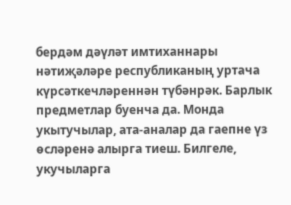бердәм дәүләт имтиханнары нәтиҗәләре республиканың уртача күрсәткечләреннән түбәнрәк. Барлык предметлар буенча да. Монда укытучылар, ата-аналар да гаепне үз өсләренә алырга тиеш. Билгеле, укучыларга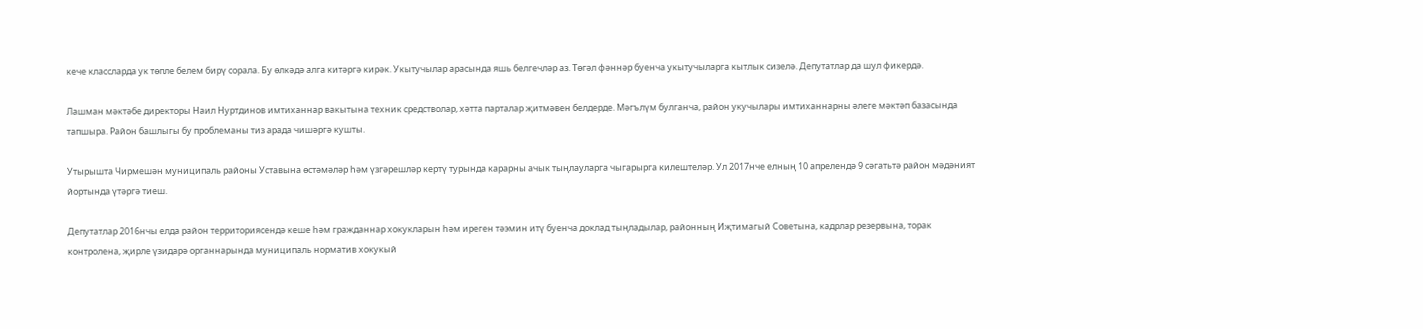кече классларда ук төпле белем бирү сорала. Бу өлкәдә алга китәргә кирәк. Укытучылар арасында яшь белгечләр аз. Төгәл фәннәр буенча укытучыларга кытлык сизелә. Депутатлар да шул фикердә.

Лашман мәктәбе директоры Наил Нуртдинов имтиханнар вакытына техник средстволар, хәтта парталар җитмәвен белдерде. Мәгълүм булганча, район укучылары имтиханнарны әлеге мәктәп базасында тапшыра. Район башлыгы бу проблеманы тиз арада чишәргә кушты.

Утырышта Чирмешән муниципаль районы Уставына өстәмәләр һәм үзгәрешләр кертү турында карарны ачык тыңлауларга чыгарырга килештеләр. Ул 2017нче елның 10 апрелендә 9 сәгатьтә район мәдәният йортында үтәргә тиеш.

Депутатлар 2016нчы елда район территориясендә кеше һәм гражданнар хокукларын һәм иреген тәэмин итү буенча доклад тыңладылар, районның Иҗтимагый Советына, кадрлар резервына, торак контролена, җирле үзидарә органнарында муниципаль норматив хокукый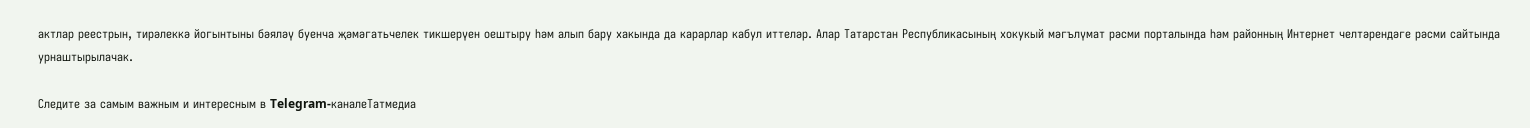актлар реестрын, тирәлеккә йогынтыны бәяләү буенча җәмәгатьчелек тикшерүен оештыру һәм алып бару хакында да карарлар кабул иттеләр. Алар Татарстан Республикасының хокукый мәгълүмат рәсми порталында һәм районның Интернет челтәрендәге рәсми сайтында урнаштырылачак.

Следите за самым важным и интересным в Telegram-каналеТатмедиа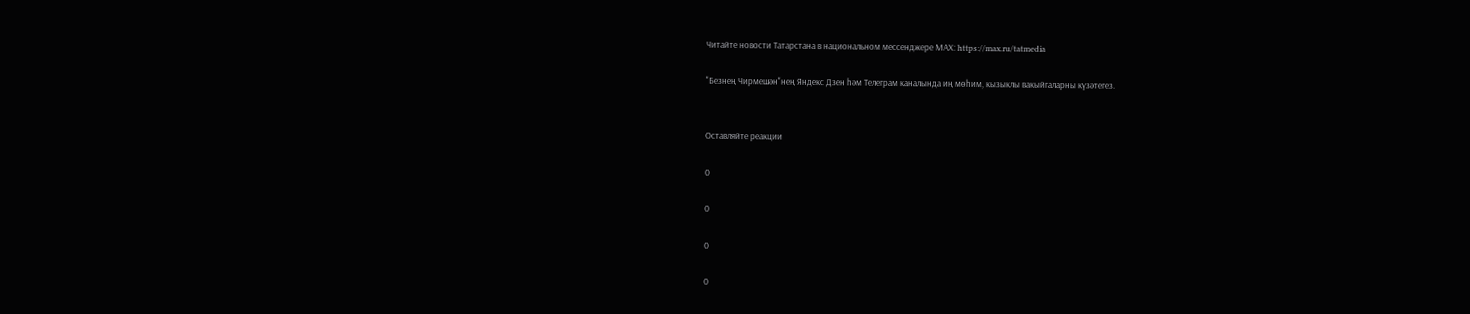Читайте новости Татарстана в национальном мессенджере MАХ: https://max.ru/tatmedia

"Безнең Чирмешән"нең Яндекс Дзен һәм Телеграм каналында иң мөһим, кызыклы вакыйгаларны күзәтегез.


Оставляйте реакции

0

0

0

0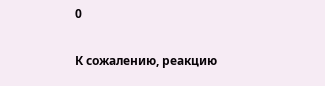0

К сожалению, реакцию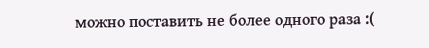можно поставить не более одного раза :(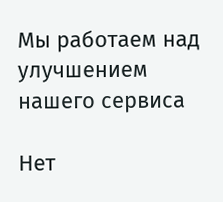Мы работаем над улучшением нашего сервиса

Нет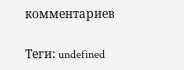комментариев

Теги: undefined